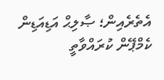އެތެރެއިން؛ ޞާލިޙް އަޑިއަޑިން ކެމްޕޭން ކުރައްވާތީ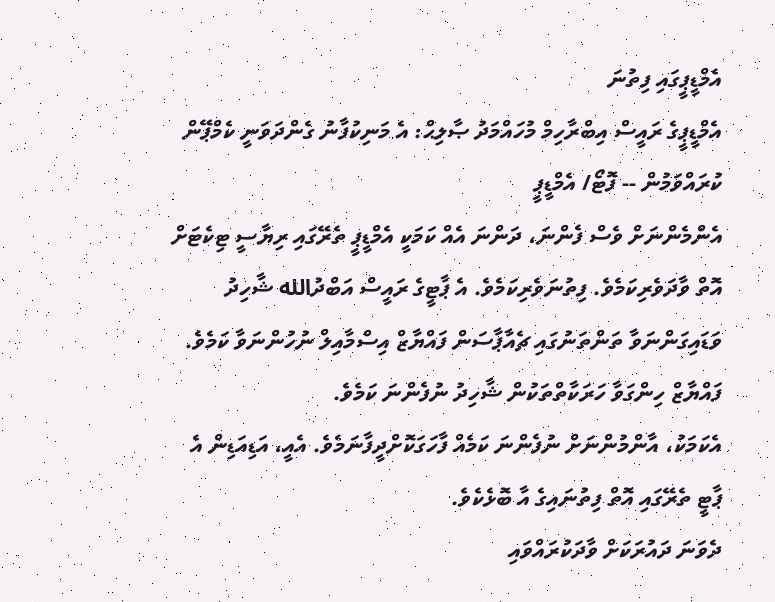އެމްޑީޕީގައި ފިތުނަ
އެމްޑީޕީގެ ރައީސް އިބްރާހިމް މުހައްމަދު ޞާލިޙް: އެ މަނިކުފާނު ގެންދަވަނީ ކެމްޕޭން ކުރައްވަމުން -- ފޮޓޯ/ އެމްޑީޕީ
އެންމެންނަށް ވެސް ފެންނަ، ދަންނަ އެއް ކަމަކީ އެމްޑީޕީ ތެރޭގައި ރިޔާސީ ޓިކެޓަށް އޮތް ވާދަވެރިކަމެވެ. ފިތުނަވެރިކަމެވެ. އެ ޕާޓީގެ ރައީސް އަބްދުالله ޝާހިދު ވަޑައިގަންނަވާ ތަންތަނުގައި ޗެއާޕާސަން ފައްޔާޒް އިސްމާއިލް ނުހުންނަވާ ކަމެވެ. ފައްޔާޒް ހިންގަވާ ހަރަކާތްތަކުން ޝާހިދު ނުފެންނަ ކަމެވެ.
އެކަމަކު، އާންމުންނަށް ނުފެންނަ ކަމެއް ފާހަގަކޮށްދީފާނަމެވެ. އެއީ، އަޑިއަޑިން އެ ޕާޓީ ތެރޭގައި އޮތް ފިތުނައިގެ އާ ބޮޅެކެވެ.
ދެވަނަ ދައުރަކަށް ވާދަކުރައްވައި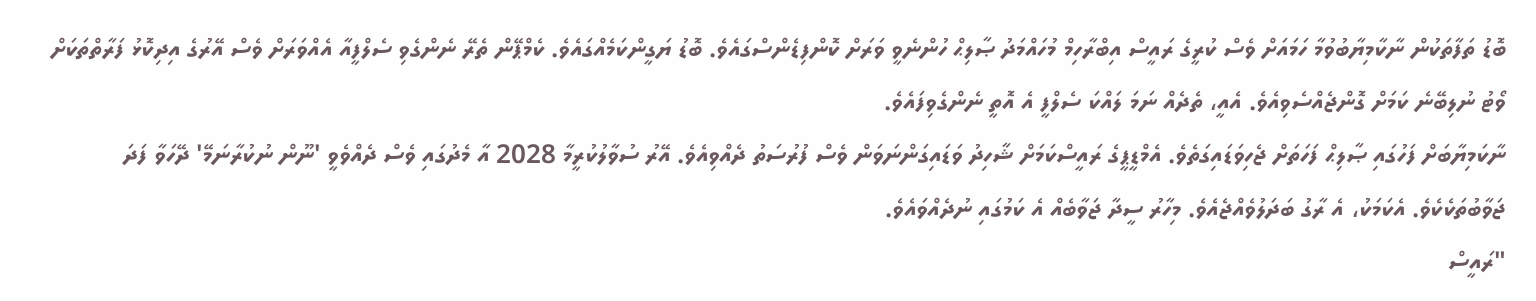ބޮޑު ތަފާތަކުން ނާކާމިޔާބުވުމާ ހަމައަށް ވެސް ކުރީގެ ރައީސް އިބްރާހިމް މުހައްމަދު ޞާލިޙް ހުންނެވީ ވަރަށް ކޮންފިޑެންސްގައެވެ. ބޮޑު ޔަގީންކަމެއްގައެވެ. ކެމްޕޭން ތެރޭ ނެންގެވި ސެލްފީއާ އެއްވަރަށް ވެސް އޭރުގެ އިދިކޮޅު ފަރާތްތަކަށް ވޯޓު ނުލިބޭނެ ކަމަށް ގޮންޖެއްސެވިއެވެ. އެއީ، ތެދެއް ނަމަ ލައްކަ ސެލްފީ އެ އޮތީ ނެންގެވިފައެވެ.
ނާކަމިޔާބަށް ފަހުގައި ޞާލިޙް ފަހަތަށް ޖެހިވަޑައިގަތެވެ. އެމްޑީޕީގެ ރައީސްކަމަށް ޝާހިދު ވަޑައިގަންނަވަން ވެސް ފުރުސަތު ދެއްވިއެވެ. އޭރު ސުވާލުކުރީމާ 2028 އާ މެދުގައި ވެސް ދެއްވެވީ 'ނޫން ނުކުރާނަމޭ' ދޭހަވާ ފަދަ ޖަވާބުތަކެކެވެ. އެކަމަކު، އެ ރާގު ބަދަލުވެއްޖެއެވެ. މިހާރު ސީދާ ޖަވާބެއް އެ ކަމުގައި ނުދެއްވައެވެ.
"ރައީސް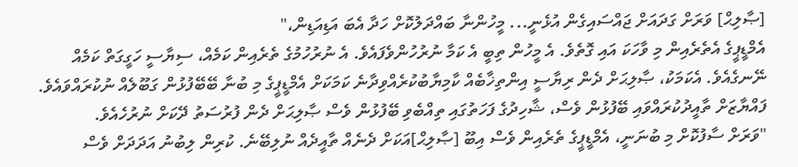[ޞާލިޙް] ވަރަށް ގަދައަށް ޖައްސައިގެން އުޅެނީ... މީހުންނާ ބައްދަލުކޮށް ހަދާ އެބަ އަޑިއަޑިން،"
އެމްޑީޕީގެ އެތެރެއިން މި ވާހަކަ އައި ގޮތެވެ. އެ މީހުން ތިބީ އެ ކަމާ ނުރުހުންވެފައެވެ. އެ ނުރުހުމުގެ ތެރެއިން ކަމެއް، ސިޔާސީ ހަގީގަތް ކަމެއް ނޭނގެއެވެ. އެކަމަކު، ޞާލިޙަށް ދެން ރިޔާސީ އިންތިޚާބެއް ކާމިޔާބުކުރެއްވިދާނެ ކަމަކަށް އެމްޑީޕީގެ މި ބުނާ ބޭބޭފުޅުން ގަބޫލެއް ނުކުރައްވައެވެ.
ފައްޔާޒަށް ތާއީދުކުރައްވައި ބޭފުޅުން ވެސް، ޝާހިދުގެ ފަހަތުގައި ތިއްބެވި ބޭފުޅުން ވެސް ޞާލިޙަށް ދެން ފުރުސަތު ދޭކަށް ނުރުހެއެވެ.
"ވަރަށް ސާފުކޮށް މި ބުނަނީ، އެމްޑީޕީގެ ތެރެއިން ވެސް އިބޫ [ޞާލިޙް]އަކަށް ދެނެއް ތާއީދެއް ނުލިބޭނެ. ކުރިން ލިބުނު އަދަދަށް ވެސް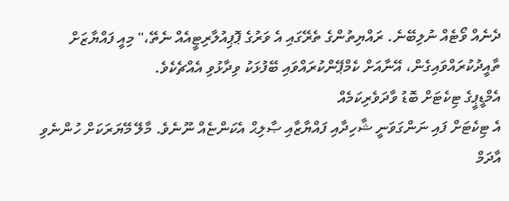ދެނެއް ވޯޓެއް ނުލިބޭނެ. ރައްޔިތުންގެ ތެރޭގައި އެ ވަރުގެ ޕޮޕިއުލާރިޓީއެއް ނެތޭ،" މިއީ ފައްޔާޒަށް ތާއީދުކުރައްވައިގެން، އޭނާއަށް ކެމްޕޭންކުރައްވައި ބޭފުޅަކު ވިދާޅުވި އެއްޗެކެވެ.
އެމްޑީޕީގެ ޓިކެޓަށް ބޮޑު ވާދަވެރިކަމެއް
އެ ޓިކެޓަށް ފައި ނަންގަވަނީ ޝާހިދާއި ފައްޔާޒާއި ޞާލިޙް އެކަންޏެއް ނޫނެވެ. މާލޭ މޭޔަރަކަށް ހުންނެވި އާދަމް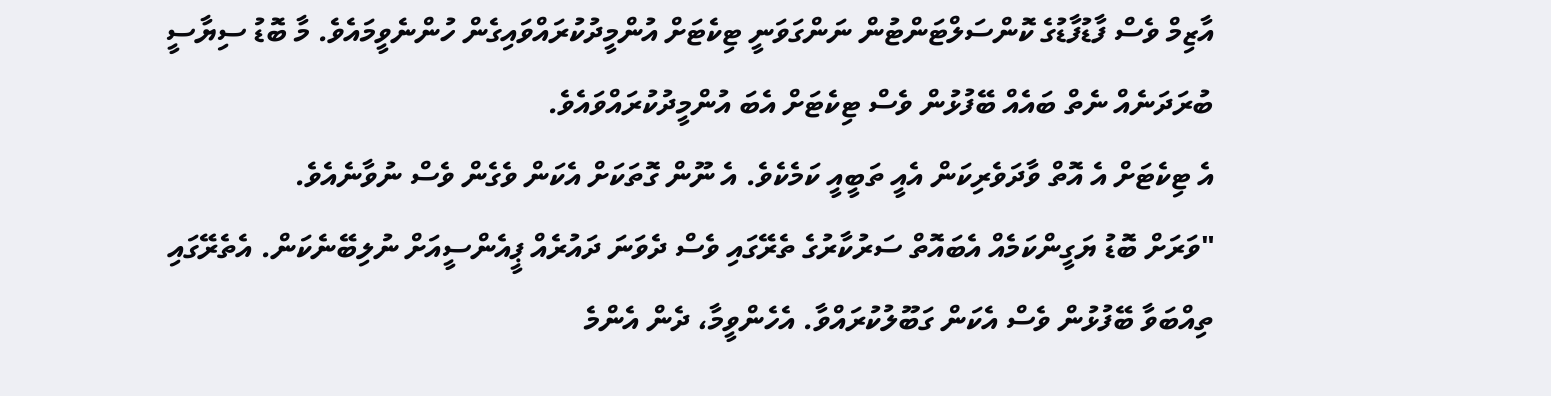އާޒިމް ވެސް ފާޑުފާޑުގެ ކޮންސަލްޓަންޓުން ނަންގަވަނީ ޓިކެޓަށް އުންމީދުކުރައްވައިގެން ހުންނެވީމައެވެ. މާ ބޮޑު ސިޔާސީ ބުރަދަނެއް ނެތް ބައެއް ބޭފުޅުން ވެސް ޓިކެޓަށް އެބަ އުންމީދުކުރައްވައެވެ.
އެ ޓިކެޓަށް އެ އޮތް ވާދަވެރިކަން އެއީ ތަބީއީ ކަމެކެވެ. އެ ނޫން ގޮތަކަށް އެކަން ވެގެން ވެސް ނުވާނެއެވެ.
"ވަރަށް ބޮޑު ޔަގީންކަމެއް އެބައޮތް ސަރުކާރުގެ ތެރޭގައި ވެސް ދެވަނަ ދައުރެއް ޕީއެންސީއަށް ނުލިބޭނެކަން. އެތެރޭގައި ތިއްބަވާ ބޭފުޅުން ވެސް އެކަން ގަބޫލުކުރައްވާ. އެހެންވީމާ، ދެން އެންމެ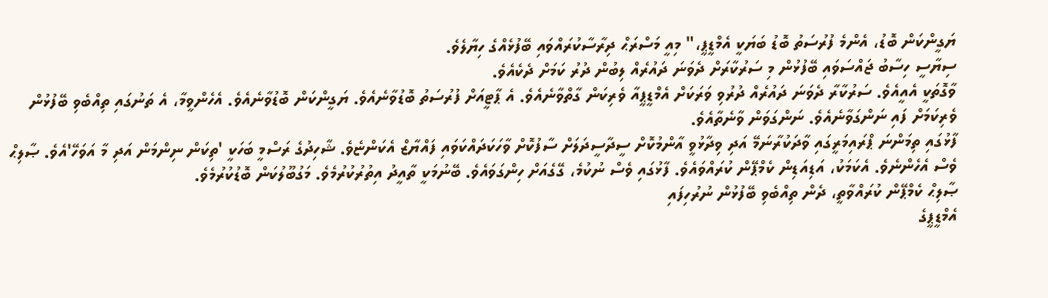ޔަގީންކަން ބޮޑު، އެންމެ ފުރުސަތު ބޮޑު ބަޔަކީ އެމްޑީޕީ،" މިއީ މަސްރަޙް ދިރާސާކުރައްވައި ބޭފުޅެއްގެ ހިޔާލެވެ.
ސިޔާސީ ހިސާބު ޖައްސަވައި ބޭފުޅުން މި ސަރުކާރަށް ދެވަނަ ދައުރެއް ލިބުން ދުރު ކަމަށް ދެކެއެވެ.
ވާގޮތަކީ އެއީއެވެ. ސަރުކާރާ ދެވަނަ ދައުރެއް ދުރުވި ވަރަކަށް އެމްޑީޕީއާ ވެރިކަން ގާތްވާނެއެވެ. އެ ޕާޓީއަށް ފުރުސަތު ބޮޑުވާނެއެވެ. ޔަގީންކަން ބޮޑުވާނެއެވެ. އެހެންވީމާ، އެ ތަނުގައި ތިއްބެވި ބޭފުޅުން ވެރިކަމަށް ފައި ނަންގަވާނެއެވެ. ނަންގަވަން ވާނެތާއެވެ.
ފާޅުގައި ތިމަންނަ ޕްރައިމަރީގައި ވާދަކުރާނަމޭ އަދި ވިދާޅުވީ އާންމުކޮށް ސީދާސީދަލަށް ސާފުކޮށް ވާހަކަދައްކަވައި ފައްޔާޒް އެކަންޏެވެ. ޝާހިދުގެ ރަސްމީ ބަހަކީ 'ތިކަން ނިންމަން އަދި މާ އަވަހޭ'އެވެ. ޞާލިޙް ވެސް އެހެންނެވެ. އެކަމަކު، އަޑިއަޑިން ކެމްޕޭން ކުރައްވައެވެ. ފާޅުގައި ވެސް ނުކުމެ، ގޭގެއަށް ހިންގަވައެވެ. ބޭނުމަކީ ތާއީދު އިތުރުކުރުމެވެ. މަގުބޫލުކަން ބޮޑުކުރުމެވެ.
ޞާލިޙް ކެމްޕޭން ކުރައްވާތީ، ދެން ތިއްބެވި ބޭފުޅުން ނުރުހިފައި
އެމްޑީޕީގެ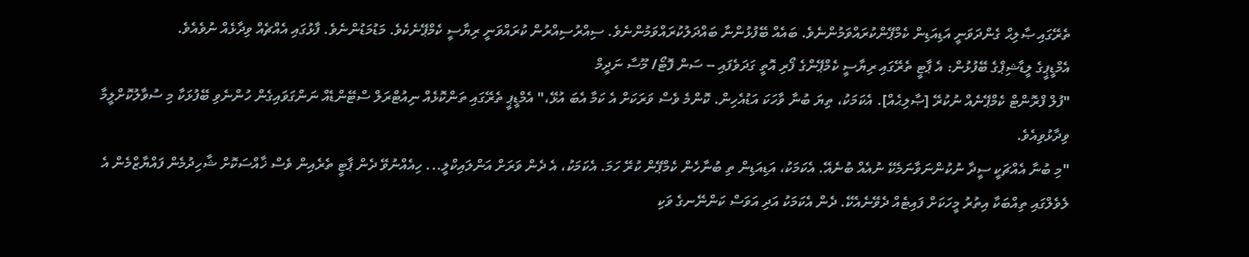ތެރޭގައި ޞާލިޙް ގެންދަވަނީ އަޑިއަޑިން ކެމްޕޭންކުރައްވަމުންނެވެ. ބައެއް ބޭފުޅުންނާ ބައްދަލުކުރައްވަމުންނެވެ. ސިއްރުސިއްރުން ކުރައްވަނީ ރިޔާސީ ކެމްޕޭނެކެވެ. މަޑުމަޑުންނެވެ. ފާޅުގައި އެއްޗެއް ވިދާޅެއް ނުވެއެވެ.
އެމްޑީޕީގެ ލީޑާޝިޕްގެ ބޭފުޅުން: އެ ޕާޓީ ތެރޭގައި ރިޔާސީ ކެމްޕޭންގެ ފޯރި އޮތީ ގަދަވެފައި -- ސަން ފޮޓޯ/ މޫސާ ނަދީމް
"ފުލް ފްރޮންޓް ކެމްޕޭނެއް ނުކުރޭ [ޞާލިޙެއް]. އެކަމަކު، ތިޔަ ބުނާ ވާހަކަ އަޑުއެހިން. ކޮންމެ ވެސް ވަރަކަށް އެ ކަމާ އެބަ އުޅޭ،" އެމްޑީޕީ ތެރޭގައި ތަންކޮޅެއް ނިއުޓްރަލް ސްޓޭންޑެއް ނަންގަވައިގެން ހުންނެވި ބޭފުޅަކާ މި ސުވާލުކޮށްލީމާ ވިދާޅުވިއެވެ.
"މި ބުނާ އެއްޗަކީ ސީދާ ނުކުންނަވާނަމެކޭ ނުއެއް ބުނެއޭ. އެކަމަކު، އަޑިއަޑިން ތި ބުނާހެން ކެމްޕޭން ކުރޭ ހަމަ. އެކަމަކު، އެ ދެން ވަރަށް އަންލައިކްލީ... ހިއެއްނުވޭ ދެން ޕާޓީ ތެރެއިން ވެސް ޚާއްސަކޮށް ޝާހިދުމެން ފައްޔާޒްމެން އެ ލެވެލްގައި ތިއްބަކާ އިތުރު މީހަކަށް ފައިޓެއް ދެވޭނެއެކޭ. ދެން އެކަމަކު އަދި އަވަސް ކަންނޭނގެ ވަކި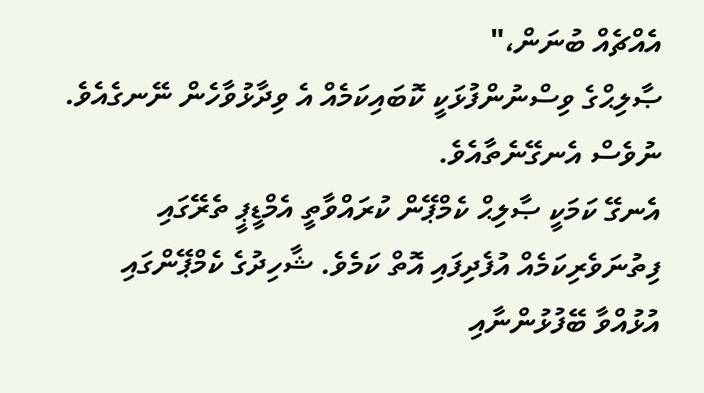އެއްޗެއް ބުނަން،"
ޞާލިޙްގެ ވިސްނުންފުޅަކީ ކޮބައިކަމެއް އެ ވިދާޅުވާހެން ނޭނގެއެވެ. ނުވެސް އެނގޭނެތާއެވެ.
އެނގޭ ކަމަކީ ޞާލިޙް ކެމްޕޭން ކުރައްވާތީ އެމްޑީޕީ ތެރޭގައި ފިތުނަވެރިކަމެއް އުފެދިފައި އޮތް ކަމެވެ. ޝާހިދުގެ ކެމްޕޭންގައި އުޅުއްވާ ބޭފުޅުންނާއި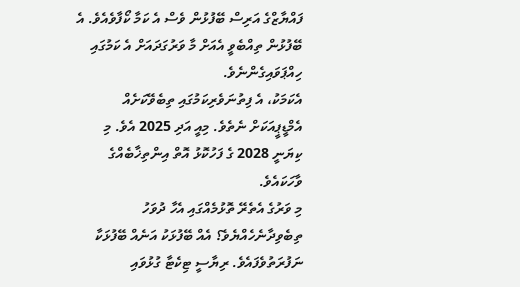ފައްޔާޒްގެ އަރިސް ބޭފުޅުން ވެސް އެ ކަމާ ކޯފާވެއެވެ. އެ ބޭފުޅުން ތިއްބެވީ އެއަށް މާ ވަރުގަދައަށް އެ ކަމުގައި ހިއްޕަވައިގެންނެވެ.
އެކަމަކު، އެ ފިތުނަވެރިކަމުގައި ތިބެވޭކަށެއް އެމްޑީޕީއަކަށް ނެތެވެ. މިއީ އަދި 2025 އެވެ. މި ކިޔަނީ 2028 ގެ ފަހުކޮޅު އޮތް އިންތިޚާބެއްގެ ވާހަކައެވެ.
މި ވަރުގެ އެތެރޭ ތޮޅުމެއްގައި އެހާ ދުވަހު ތިބެވިދާނެހެއްޔެވެ؟ އެއް ބޭފުޅަކު އަނެއް ބޭފުޅަކާ ނަފުރަތުވެފައެވެ. ރިޔާސީ ޓިކެޓާ ގުޅުވައި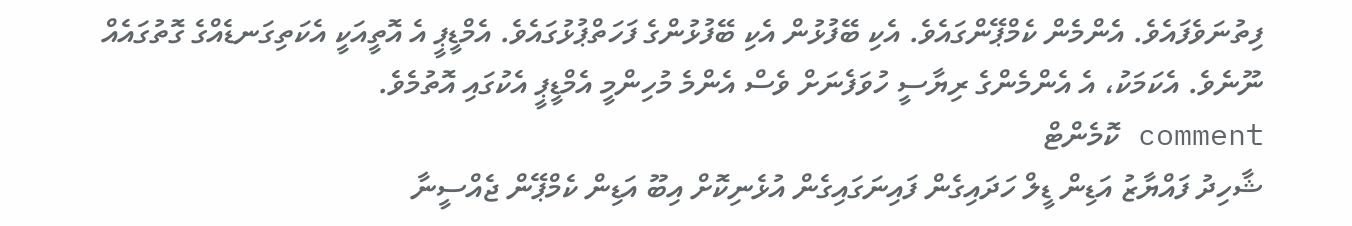ފިތުނަވެފައެވެ. އެންމެން ކެމްޕޭންގައެވެ. އެކި ބޭފުޅުން އެކި ބޭފުޅުންގެ ފަހަތްޕުޅުގައެވެ. އެމްޑީޕީ އެ އޮތީއަކީ އެކަތިގަނޑެއްގެ ގޮތުގައެއް ނޫނެވެ. އެކަމަކު، އެ އެންމެންގެ ރިޔާސީ ހުވަފެނަށް ވެސް އެންމެ މުހިންމީ އެމްޑީޕީ އެކުގައި އޮތުމެވެ.
comment ކޮމެންޓް
ޝާހިދު ފައްޔާޒު އަޑިން ޑީލް ހަދައިގެން ފައިނަގައިގެން އުޅެނިކޮށް އިބޫ އަޑިން ކެމްޕޭން ޖެއްސީނާ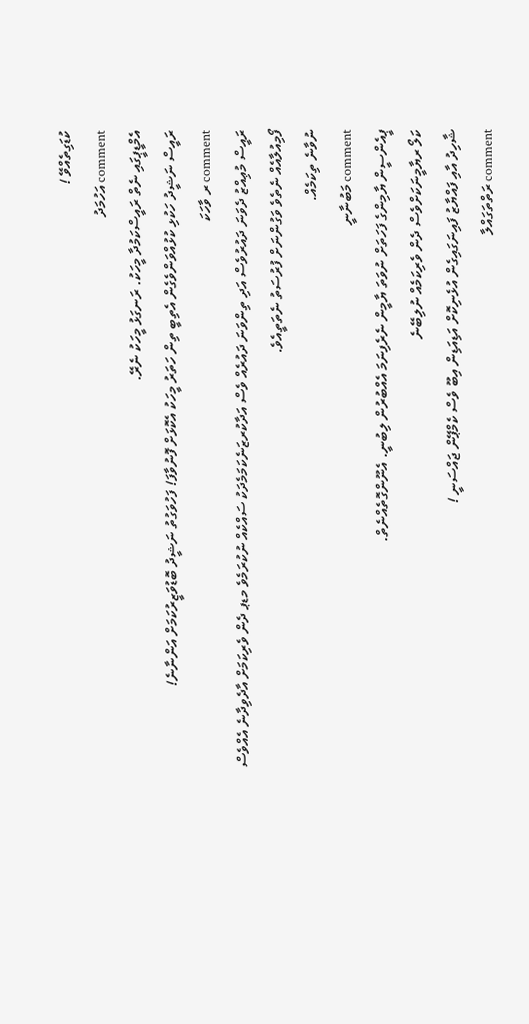ކުޑަގިތެއްވޭ !
comment އަހުމަދު
އެމްޑީޕީގައި ނެތް ރައީސްކަމުދާ މީހަކު. ރަނގަޅު މީހަކު ނެރޭ.
ރައީސް ނަޝީދު ހަކުޅި ކުޅުއްވަންވެގެން އެތިބީ ތިން ހަތަރު މީހަކު އެކޮޅަށް ފޮނުވާފަ! ފަހުވަގުތު ނަޝީދު ބޮޑުވަޒީރުކަމަށް އަންނާނެ!
comment ރ ވާހަކަ
ރައީސް މުޢިއްޒު ދެވަނަ ދައުރުވެސް އަދި ތިންވަނަ ދައުރެއް ވެސް އަދާކުރޒަނެކަމަމެދަކު ސައްކެއް ނުކުރަމެވެ މޑޕ ދެން ވެރިކަމަށް އާދެވިދާނެ އެއްވެސް ފޯމިއުލާއެއް ނެތެވެ ވަގުންނަށް ފުރުސަތު ނެތަތީއެވެ.
ނުވާނެ ތިކަމެއް.
comment މަބުނާނީ
ޕީއެންސީން ޔާމިންގެ ފަހަތަށް ނުވަތަ ޔާމީން ނެރެފިނަމަ އެއްބުރުން ލިބުނީ. އެނޫންގޮތެއްނެތް.
ކަލޯ ރޔާމީނަކަށްވެސް ދެން ވެރިކަމެއް ނުލިބޭނެ
ޝާހިދު އާއި ފައްޔާޒު ފައިނަގައިގެން އުޅެނިކޮށް އަޑިއަޑިން އިބޫ ވެސް ކެމްޕޭން ޖައްސަނީ !
comment ރަތްތަގައްލާ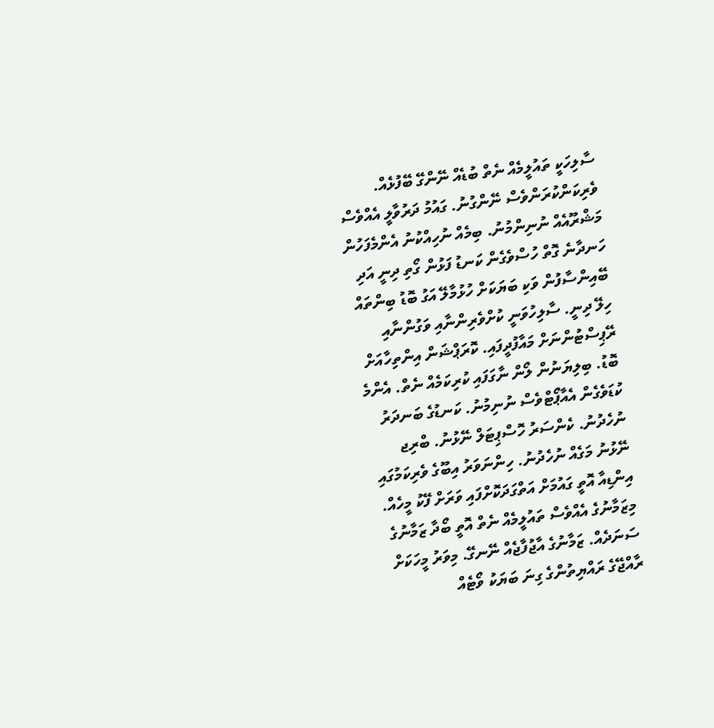ސާލިހަކީ ތައުލީމެއް ނެތް ބުޑެއް ނޭންގޭ ބޭފުޅެއް. ވެރިކަންކުރަންވެސް ނޭންގުނު. ގައުމު ދަރުވާލީ އެއްވެސް މަޝްރޫއެއް ނުނިންމުނު. ބިމެއް ނުހިއްކުނު އެންމެފަހުން ހަނދާނެ ގޮތް ހުސްވެގެން ކަނޑު ފަޅުން ގޯތި ދިނީ އަދި ބޭއިންސާފުން ވަކި ބަޔަކަށް ހުޅުމާލޭ އަގު ބޮޑު ބިންތައް ހިލޭ ދިނީ. ސާލިހުވަނީ ކުށްވެރިންނާއި ވަގުންނާއި ރޭޕިސްޓުންނަށް މައާފުދީފައި. ކޮރަޕްޝަން އިންތިހާއަށް ބޮޑު. ބިލިޔަނުން ލޯން ނާގަފައި ކުރިކަމެއް ނެތް. އެންމެ ކުޑަވެގެން އެއާޕޯޓްވެސް ނުނިމުނު. ކަނޑުގެ ބަނދަރު ނުހެދުނު. ކެންސަރު ހޮސްޕިޓަލް ނޭޅުނު. ބްރިޖ ނޭޅުނު މަގެއް ނުހެދުނު. ހިންނަވަރު އިބޫގެ ވެރިކަމުގައި އިންޑިއާ އޮތީ ގައުމަށް އަތްގަދަކޮށްފައި ވަރަށް ފޭކު މީހެއް. މިޒަމާނުގެ އެއްވެސް ތައުލީމެއް ނެތް އޮތީ ބޯދާ ޒަމާނުގެ ސަނަދެއް. ޒަމާނުގެ އާޖުފާޖެއް ނޭނގޭ. މިވަރު މީހަކަށް ރާއްޖޭގެ ރައްޔިތުންގެ ގިނަ ބަޔަކު ވޯޓެއް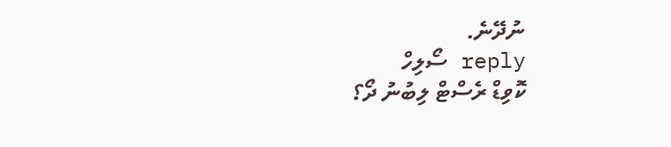ނުދޭނެ.
reply ސޯލިހް
ކޮވިޑް ރެސްޓް ލިބުނު ދޯ؟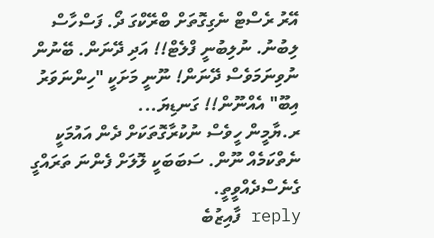އޭރު ރެސްޓް ނެގިގޮތަށް ބްރޭކްގަ ދޯ. ފަސްހާސް ލިބުނު. ނުލިބުނީ ފްލެޓް!! އަދި ދޭނަން. ބޭނުން ނުވިނަމަވެސް ދޭނަން! ނޫނީ މަށަކީ "ހިންނަވަރު އިބޫ" އެއްނޫން!! ގަނޑިޔަ...
ރ.ޔާމީން ހީވެސް ނުކުރާގޮތަކަށް ދެން އައުމަކީ ނެތްކަމެއް ނޫން. ސަބަބަކީ ލޮލަށް ފެންނަ ތަރައްގީ ގެނެސްދެއްވީތީ.
reply ފާއިޒުބެ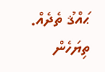ޙައްޤު ތެދެއް. ތިޔަހެން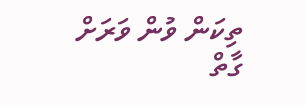ތިކަން ވުން ވަރަށް ގާތް